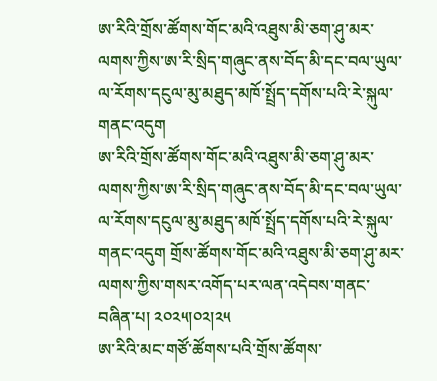ཨ་རིའི་གྲོས་ཚོགས་གོང་མའི་འཐུས་མི་ཅག་ཤུ་མར་ལགས་ཀྱིས་ཨ་རི་སྲིད་གཞུང་ནས་བོད་མི་དང་བལ་ཡུལ་ལ་རོགས་དངུལ་མུ་མཐུད་མཁོ་སྤྲོད་དགོས་པའི་རེ་སྐུལ་གནང་འདུག
ཨ་རིའི་གྲོས་ཚོགས་གོང་མའི་འཐུས་མི་ཅག་ཤུ་མར་ལགས་ཀྱིས་ཨ་རི་སྲིད་གཞུང་ནས་བོད་མི་དང་བལ་ཡུལ་ལ་རོགས་དངུལ་མུ་མཐུད་མཁོ་སྤྲོད་དགོས་པའི་རེ་སྐུལ་གནང་འདུག གྲོས་ཚོགས་གོང་མའི་འཐུས་མི་ཅག་ཤུ་མར་ལགས་ཀྱིས་གསར་འགོད་པར་ལན་འདེབས་གནང་བཞིན་པ། ༢༠༢༥།༠༢།༢༥
ཨ་རིའི་མང་གཙོ་ཚོགས་པའི་གྲོས་ཚོགས་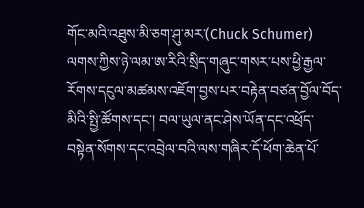གོང་མའི་འཐུས་མི་ཅག་ཤུ་མར་(Chuck Schumer) ལགས་ཀྱིས་ཉེ་ལམ་ཨ་རིའི་སྲིད་གཞུང་གསར་པས་ཕྱི་རྒྱལ་རོགས་དངུལ་མཚམས་འཇོག་བྱས་པར་བརྟེན་བཙན་བྱོལ་བོད་མིའི་སྤྱི་ཚོགས་དང་། བལ་ཡུལ་ནང་ཤེས་ཡོན་དང་འཕྲོད་བསྟེན་སོགས་དང་འབྲེལ་བའི་ལས་གཞིར་དོ་ཕོག་ཆེན་པོ་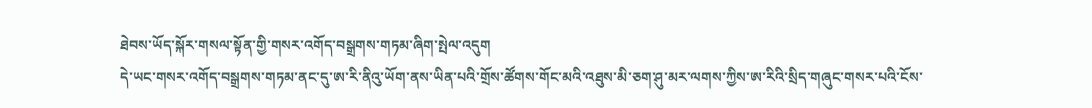ཐེབས་ཡོད་སྐོར་གསལ་སྟོན་གྱི་གསར་འགོད་བསྒྲགས་གཏམ་ཞིག་སྤེལ་འདུག
དེ་ཡང་གསར་འགོད་བསྒྲགས་གཏམ་ནང་དུ་ཨ་རི་ནིའུ་ཡོག་ནས་ཡིན་པའི་གྲོས་ཚོགས་གོང་མའི་འཐུས་མི་ཅག་ཤུ་མར་ལགས་ཀྱིས་ཨ་རིའི་སྲིད་གཞུང་གསར་པའི་ངོས་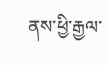ནས་ཕྱི་རྒྱལ་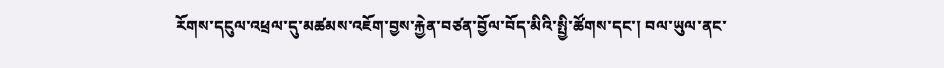རོགས་དངུལ་འཕྲལ་དུ་མཚམས་འཇོག་བྱས་རྐྱེན་བཙན་བྱོལ་བོད་མིའི་སྤྱི་ཚོགས་དང་། བལ་ཡུལ་ནང་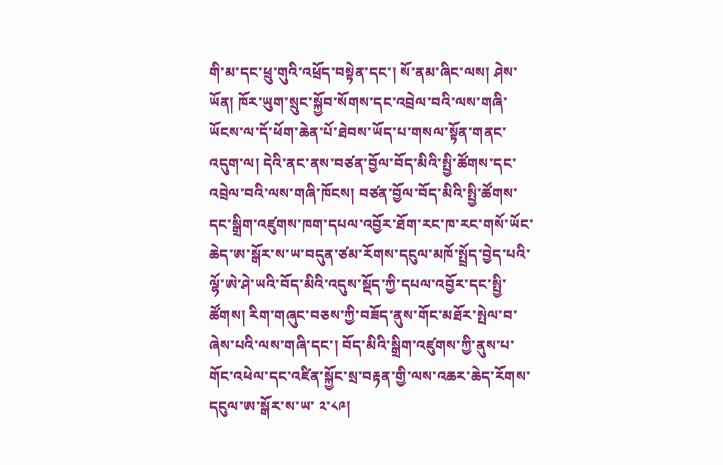གི་མ་དང་ཕྲུ་གུའི་འཕྲོད་བསྟེན་དང་། སོ་ནམ་ཞིང་ལས། ཤེས་ཡོན། ཁོར་ཡུག་སྲུང་སྐྱོབ་སོགས་དང་འབྲེལ་བའི་ལས་གཞི་ཡོངས་ལ་དོ་ཕོག་ཆེན་པོ་ཐེབས་ཡོད་པ་གསལ་སྟོན་གནང་འདུག་ལ། དེའི་ནང་ནས་བཙན་བྱོལ་བོད་མིའི་སྤྱི་ཚོགས་དང་འབྲེལ་བའི་ལས་གཞི་ཁོངས། བཙན་བྱོལ་བོད་མིའི་སྤྱི་ཚོགས་དང་སྒྲིག་འཛུགས་ཁག་དཔལ་འབྱོར་ཐོག་རང་ཁ་རང་གསོ་ཡོང་ཆེད་ཨ་སྒོར་ས་ཡ་བདུན་ཙམ་རོགས་དངུལ་མཁོ་སྤྲོད་བྱེད་པའི་ལྷོ་ཨེ་ཤེ་ཡའི་བོད་མིའི་འདུས་སྡོད་ཀྱི་དཔལ་འབྱོར་དང་སྤྱི་ཚོགས། རིག་གཞུང་བཅས་ཀྱི་བཟོད་ནུས་གོང་མཐོར་སྤེལ་བ་ཞེས་པའི་ལས་གཞི་དང་། བོད་མིའི་སྒྲིག་འཛུགས་ཀྱི་ནུས་པ་གོང་འཕེལ་དང་འཛིན་སྐྱོང་སྲ་བརྟན་གྱི་ལས་འཆར་ཆེད་རོགས་དངུལ་ཨ་སྒོར་ས་ཡ་ ༢་༨༩།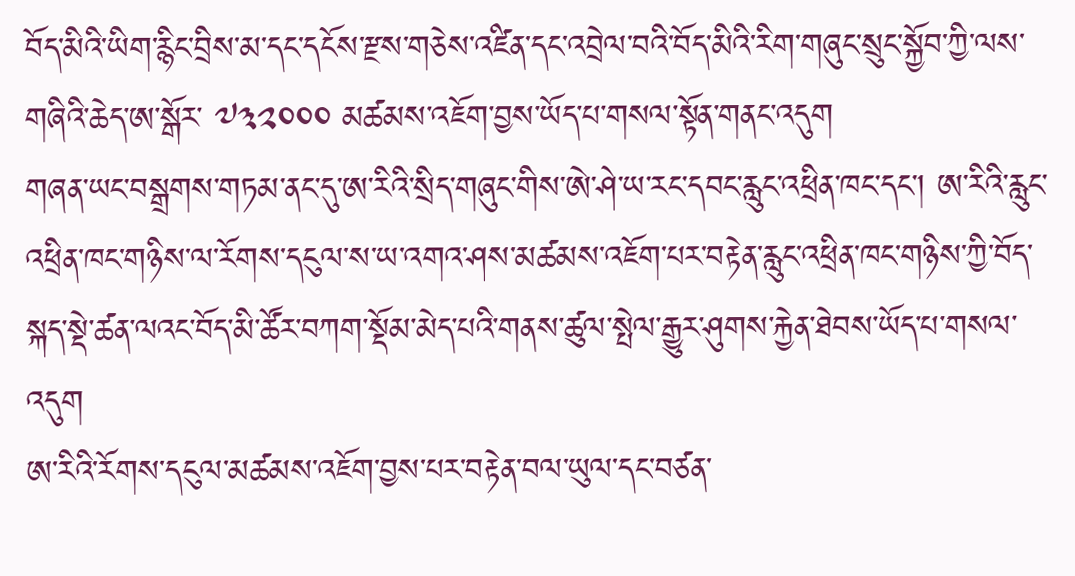བོད་མིའི་ཡིག་རྙིང་བྲིས་མ་དང་དངོས་རྫས་གཅེས་འཛིན་དང་འབྲེལ་བའི་བོད་མིའི་རིག་གཞུང་སྲུང་སྐྱོབ་ཀྱི་ལས་གཞིའི་ཆེད་ཨ་སྒོར་ ༧༣༢༠༠༠ མཚམས་འཇོག་བྱས་ཡོད་པ་གསལ་སྟོན་གནང་འདུག
གཞན་ཡང་བསྒྲགས་གཏམ་ནང་དུ་ཨ་རིའི་སྲིད་གཞུང་གིས་ཨེ་ཤེ་ཡ་རང་དབང་རླུང་འཕྲིན་ཁང་དང་། ཨ་རིའི་རླུང་འཕྲིན་ཁང་གཉིས་ལ་རོགས་དངུལ་ས་ཡ་འགའ་ཤས་མཚམས་འཇོག་པར་བརྟེན་རླུང་འཕྲིན་ཁང་གཉིས་ཀྱི་བོད་སྐད་སྡེ་ཚན་ལའང་བོད་མི་ཚོར་བཀག་སྡོམ་མེད་པའི་གནས་ཚུལ་སྤེལ་རྒྱུར་ཤུགས་རྐྱེན་ཐེབས་ཡོད་པ་གསལ་འདུག
ཨ་རིའི་རོགས་དངུལ་མཚམས་འཇོག་བྱས་པར་བརྟེན་བལ་ཡུལ་དང་བཙན་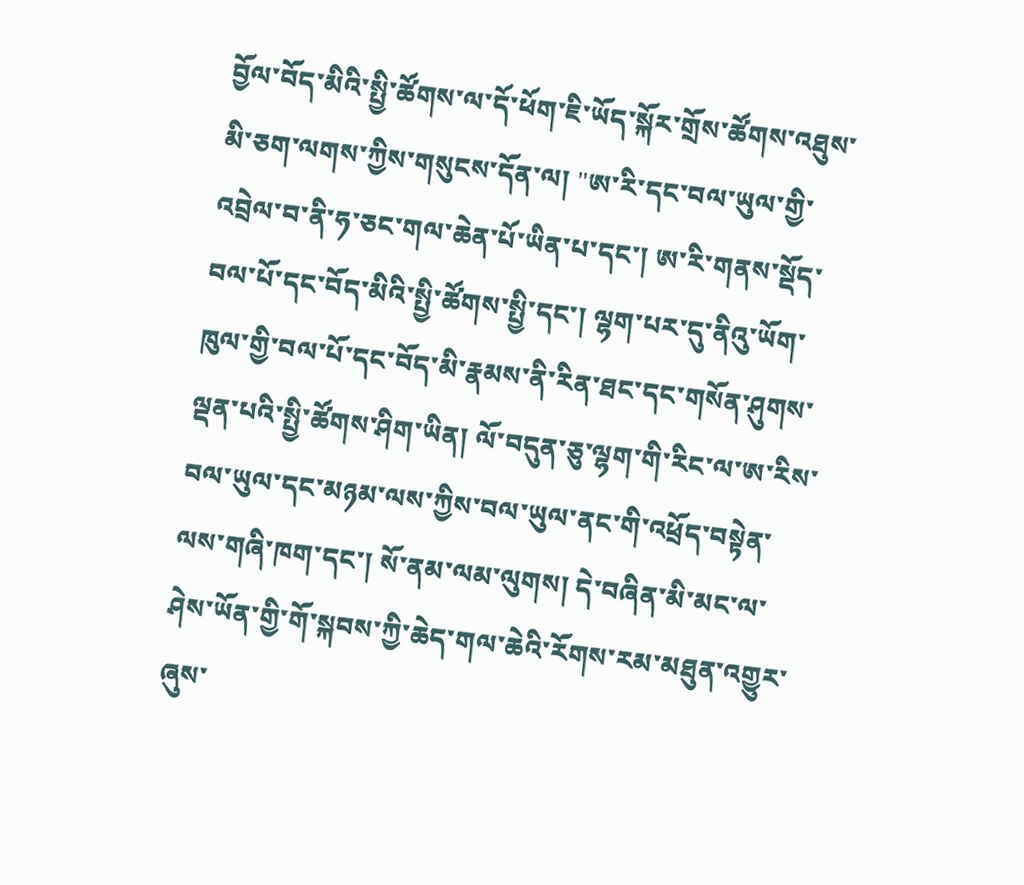བྱོལ་བོད་མིའི་སྤྱི་ཚོགས་ལ་དོ་ཕོག་ཇི་ཡོད་སྐོར་གྲོས་ཚོགས་འཐུས་མི་ཅག་ལགས་ཀྱིས་གསུངས་དོན་ལ། "ཨ་རི་དང་བལ་ཡུལ་གྱི་འབྲེལ་བ་ནི་ཧ་ཅང་གལ་ཆེན་པོ་ཡིན་པ་དང་། ཨ་རི་གནས་སྡོད་བལ་པོ་དང་བོད་མིའི་སྤྱི་ཚོགས་སྤྱི་དང་། ལྷག་པར་དུ་ནིའུ་ཡོག་ཁུལ་གྱི་བལ་པོ་དང་བོད་མི་རྣམས་ནི་རིན་ཐང་དང་གསོན་ཤུགས་ལྡན་པའི་སྤྱི་ཚོགས་ཤིག་ཡིན། ལོ་བདུན་ཅུ་ལྷག་གི་རིང་ལ་ཨ་རིས་བལ་ཡུལ་དང་མཉམ་ལས་ཀྱིས་བལ་ཡུལ་ནང་གི་འཕྲོད་བསྟེན་ལས་གཞི་ཁག་དང་། སོ་ནམ་ལམ་ལུགས། དེ་བཞིན་མི་མང་ལ་ཤེས་ཡོན་གྱི་གོ་སྐབས་ཀྱི་ཆེད་གལ་ཆེའི་རོགས་རམ་མཐུན་འགྱུར་ཞུས་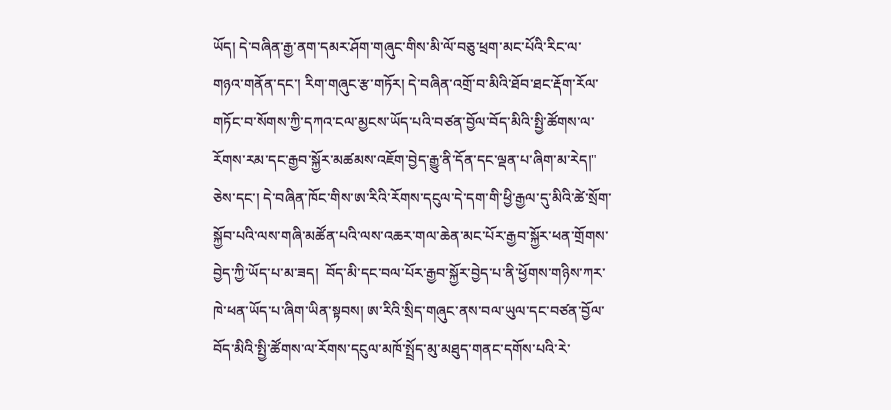ཡོད། དེ་བཞིན་རྒྱ་ནག་དམར་ཤོག་གཞུང་གིས་མི་ལོ་བཅུ་ཕྲག་མང་པོའི་རིང་ལ་གཉའ་གནོན་དང་། རིག་གཞུང་རྩ་གཏོར། དེ་བཞིན་འགྲོ་བ་མིའི་ཐོབ་ཐང་རྡོག་རོལ་གཏོང་བ་སོགས་ཀྱི་དཀའ་ངལ་མྱངས་ཡོད་པའི་བཙན་བྱོལ་བོད་མིའི་སྤྱི་ཚོགས་ལ་རོགས་རམ་དང་རྒྱབ་སྐྱོར་མཚམས་འཇོག་བྱེད་རྒྱུ་ནི་དོན་དང་ལྡན་པ་ཞིག་མ་རེད།"  ཅེས་དང་། དེ་བཞིན་ཁོང་གིས་ཨ་རིའི་རོགས་དངུལ་དེ་དག་གི་ཕྱི་རྒྱལ་དུ་མིའི་ཚེ་སྲོག་སྐྱོབ་པའི་ལས་གཞི་མཚོན་པའི་ལས་འཆར་གལ་ཆེན་མང་པོར་རྒྱབ་སྐྱོར་ཕན་གྲོགས་བྱེད་ཀྱི་ཡོད་པ་མ་ཟད།  བོད་མི་དང་བལ་པོར་རྒྱབ་སྐྱོར་བྱེད་པ་ནི་ཕྱོགས་གཉིས་ཀར་ཁེ་ཕན་ཡོད་པ་ཞིག་ཡིན་སྟབས། ཨ་རིའི་སྲིད་གཞུང་ནས་བལ་ཡུལ་དང་བཙན་བྱོལ་བོད་མིའི་སྤྱི་ཚོགས་ལ་རོགས་དངུལ་མཁོ་སྤྲོད་མུ་མཐུད་གནང་དགོས་པའི་རེ་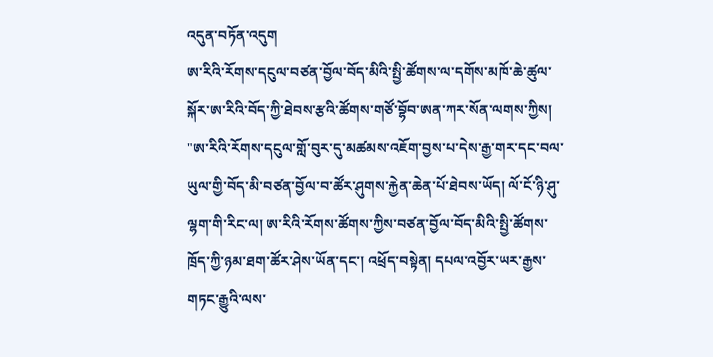འདུན་བཏོན་འདུག
ཨ་རིའི་རོགས་དངུལ་བཙན་བྱོལ་བོད་མིའི་སྤྱི་ཚོགས་ལ་དགོས་མཁོ་ཆེ་ཚུལ་སྐོར་ཨ་རིའི་བོད་ཀྱི་ཐེབས་རྩའི་ཚོགས་གཙོ་བྷོབ་ཨན་ཀར་སོན་ལགས་ཀྱིས། "ཨ་རིའི་རོགས་དངུལ་གློ་བུར་དུ་མཚམས་འཇོག་བྱས་པ་དེས་རྒྱ་གར་དང་བལ་ཡུལ་གྱི་བོད་མི་བཙན་བྱོལ་བ་ཚོར་ཤུགས་རྐྱེན་ཆེན་པོ་ཐེབས་ཡོད། ལོ་ངོ་ཉི་ཤུ་ལྷག་གི་རིང་ལ། ཨ་རིའི་རོགས་ཚོགས་ཀྱིས་བཙན་བྱོལ་བོད་མིའི་སྤྱི་ཚོགས་ཁྲོད་ཀྱི་ཉམ་ཐག་ཚོར་ཤེས་ཡོན་དང་། འཕྲོད་བསྟེན། དཔལ་འབྱོར་ཡར་རྒྱས་གཏང་རྒྱུའི་ལས་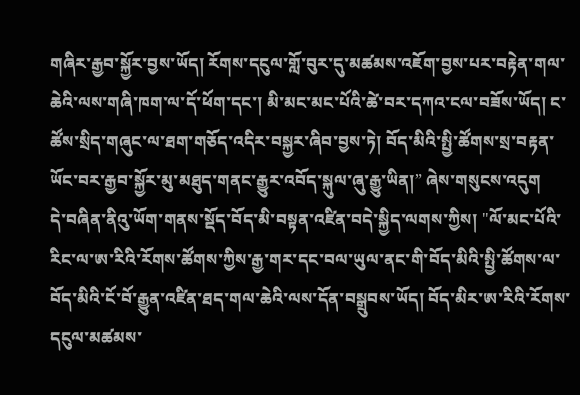གཞིར་རྒྱབ་སྐྱོར་བྱས་ཡོད། རོགས་དངུལ་གློ་བུར་དུ་མཚམས་འཇོག་བྱས་པར་བརྟེན་གལ་ཆེའི་ལས་གཞི་ཁག་ལ་དོ་ཕོག་དང་། མི་མང་མང་པོའི་ཚེ་བར་དཀའ་ངལ་བཟོས་ཡོད། ང་ཚོས་སྲིད་གཞུང་ལ་ཐག་གཅོད་འདིར་བསྐྱར་ཞིབ་བྱས་ཏེ། བོད་མིའི་སྤྱི་ཚོགས་སྲ་བརྟན་ཡོང་བར་རྒྱབ་སྐྱོར་མུ་མཐུད་གནང་རྒྱུར་འབོད་སྐུལ་ཞུ་རྒྱུ་ཡིན།” ཞེས་གསུངས་འདུག
དེ་བཞིན་ནིའུ་ཡོག་གནས་སྡོད་བོད་མི་བསྟན་འཛིན་བདེ་སྐྱིད་ལགས་ཀྱིས། "ལོ་མང་པོའི་རིང་ལ་ཨ་རིའི་རོགས་ཚོགས་ཀྱིས་རྒྱ་གར་དང་བལ་ཡུལ་ནང་གི་བོད་མིའི་སྤྱི་ཚོགས་ལ་བོད་མིའི་ངོ་བོ་རྒྱུན་འཛིན་ཐད་གལ་ཆེའི་ལས་དོན་བསྒྲུབས་ཡོད། བོད་མིར་ཨ་རིའི་རོགས་དངུལ་མཚམས་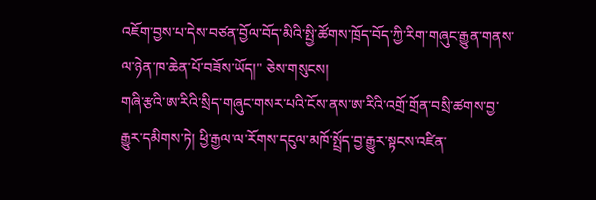འཇོག་བྱས་པ་དེས་བཙན་བྱོལ་བོད་མིའི་སྤྱི་ཚོགས་ཁྲོད་བོད་ཀྱི་རིག་གཞུང་རྒྱུན་གནས་ལ་ཉེན་ཁ་ཆེན་པོ་བཟོས་ཡོད།" ཅེས་གསུངས།
གཞི་རྩའི་ཨ་རིའི་སྲིད་གཞུང་གསར་པའི་ངོས་ནས་ཨ་རིའི་འགྲོ་གྲོན་བསྲི་ཚགས་བྱ་རྒྱུར་དམིགས་ཏེ། ཕྱི་རྒྱལ་ལ་རོགས་དངུལ་མཁོ་སྤྲོད་བྱ་རྒྱུར་སྟངས་འཛིན་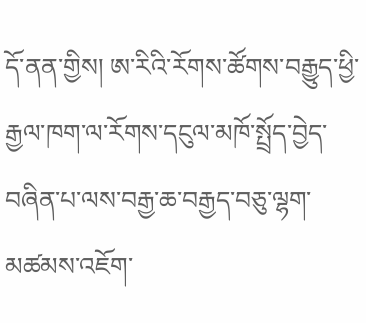དོ་ནན་གྱིས། ཨ་རིའི་རོགས་ཚོགས་བརྒྱུད་ཕྱི་རྒྱལ་ཁག་ལ་རོགས་དངུལ་མཁོ་སྤྲོད་བྱེད་བཞིན་པ་ལས་བརྒྱ་ཆ་བརྒྱད་བཅུ་ལྷག་མཚམས་འཇོག་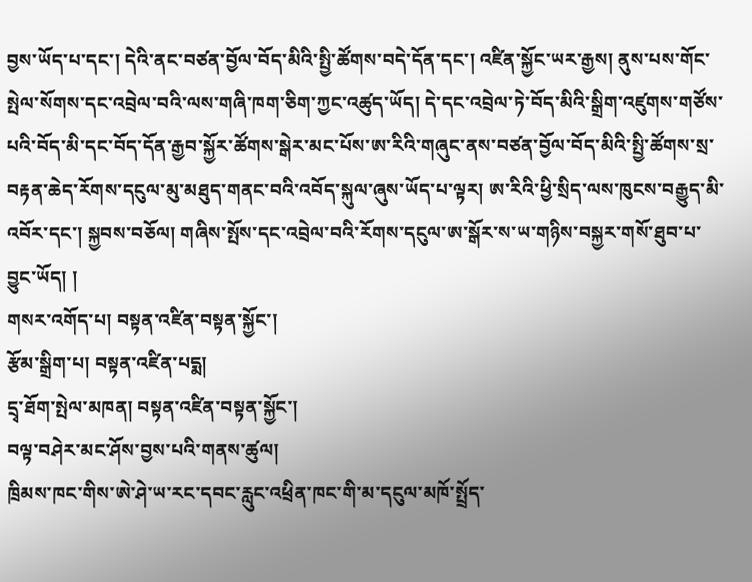བྱས་ཡོད་པ་དང་། དེའི་ནང་བཙན་བྱོལ་བོད་མིའི་སྤྱི་ཚོགས་བདེ་དོན་དང་། འཛིན་སྐྱོང་ཡར་རྒྱས། ནུས་པས་གོང་སྤེལ་སོགས་དང་འབྲེལ་བའི་ལས་གཞི་ཁག་ཅིག་ཀྱང་འཚུད་ཡོད། དེ་དང་འབྲེལ་ཏེ་བོད་མིའི་སྒྲིག་འཛུགས་གཙོས་པའི་བོད་མི་དང་བོད་དོན་རྒྱབ་སྐྱོར་ཚོགས་སྒེར་མང་པོས་ཨ་རིའི་གཞུང་ནས་བཙན་བྱོལ་བོད་མིའི་སྤྱི་ཚོགས་སྲ་བརྟན་ཆེད་རོགས་དངུལ་མུ་མཐུད་གནང་བའི་འབོད་སྐུལ་ཞུས་ཡོད་པ་ལྟར། ཨ་རིའི་ཕྱི་སྲིད་ལས་ཁུངས་བརྒྱུད་མི་འབོར་དང་། སྐྱབས་བཅོལ། གཞིས་སྤོས་དང་འབྲེལ་བའི་རོགས་དངུལ་ཨ་སྒོར་ས་ཡ་གཉིས་བསྐྱར་གསོ་ཐུབ་པ་བྱུང་ཡོད། །
གསར་འགོད་པ། བསྟན་འཛིན་བསྟན་སྐྱོང་།
རྩོམ་སྒྲིག་པ། བསྟན་འཛིན་པདྨ།
དྲྭ་ཐོག་སྤེལ་མཁན། བསྟན་འཛིན་བསྟན་སྐྱོང་།
བལྟ་བཤེར་མང་ཤོས་བྱས་པའི་གནས་ཚུལ།
ཁྲིམས་ཁང་གིས་ཨེ་ཤེ་ཡ་རང་དབང་རླུང་འཕྲིན་ཁང་གི་མ་དངུལ་མཁོ་སྤྲོད་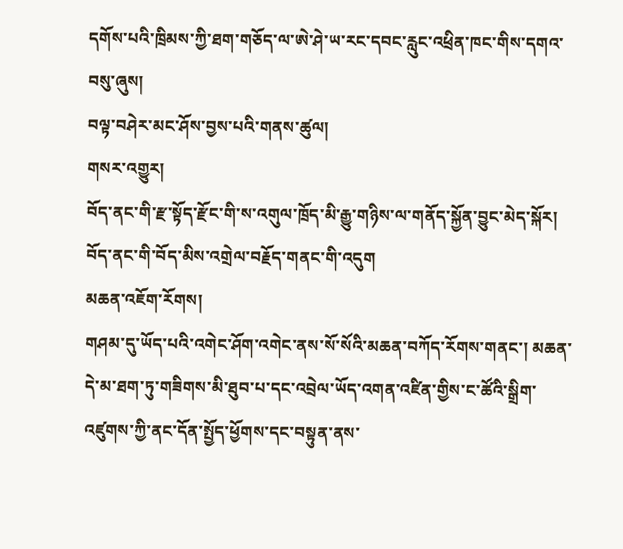དགོས་པའི་ཁྲིམས་ཀྱི་ཐག་གཅོད་ལ་ཨེ་ཤེ་ཡ་རང་དབང་རླུང་འཕྲིན་ཁང་གིས་དགའ་བསུ་ཞུས།
བལྟ་བཤེར་མང་ཤོས་བྱས་པའི་གནས་ཚུལ།
གསར་འགྱུར།
བོད་ནང་གི་རྫ་སྟོད་རྫོང་གི་ས་འགུལ་ཁྲོད་མི་རྒྱུ་གཉིས་ལ་གནོད་སྐྱོན་བྱུང་མེད་སྐོར། བོད་ནང་གི་བོད་མིས་འགྲེལ་བརྗོད་གནང་གི་འདུག
མཆན་འཇོག་རོགས།
གཤམ་དུ་ཡོད་པའི་འགེང་ཤོག་འགེང་ནས་སོ་སོའི་མཆན་བཀོད་རོགས་གནང་། མཆན་དེ་མ་ཐག་ཏུ་གཟིགས་མི་ཐུབ་པ་དང་འབྲེལ་ཡོད་འགན་འཛིན་གྱིས་ང་ཚོའི་སྒྲིག་འཛུགས་ཀྱི་ནང་དོན་སྤྱོད་ཕྱོགས་དང་བསྟུན་ནས་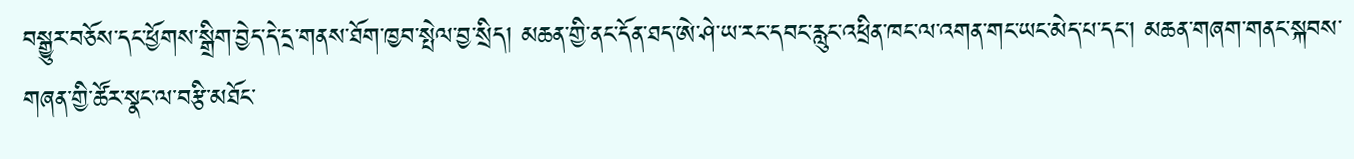བསྒྱུར་བཅོས་དང་ཕྱོགས་སྒྲིག་བྱེད་དེ་དྲ་གནས་ཐོག་ཁྱབ་སྤེལ་བྱ་སྲིད། མཆན་གྱི་ནང་དོན་ཐད་ཨེ་ཤེ་ཡ་རང་དབང་རླུང་འཕྲིན་ཁང་ལ་འགན་གང་ཡང་མེད་པ་དང་། མཆན་གཞག་གནང་སྐབས་གཞན་གྱི་ཚོར་སྣང་ལ་བརྩི་མཐོང་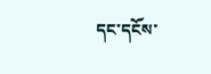དང་དངོས་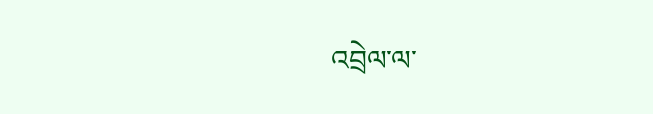འབྲེལ་ལ་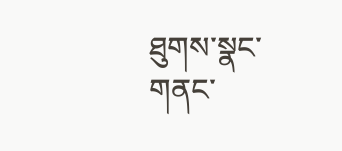ཐུགས་སྣང་གནང་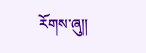རོགས་ཞུ༎